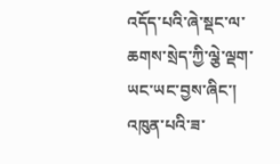འདོད་པའི་ཞེ་སྡང་ལ་ཆགས་སྲེད་ཀྱི་ལྕེ་ལྡག་ཡང་ཡང་བྱས་ཞིང་།
འཁུན་པའི་ཟ་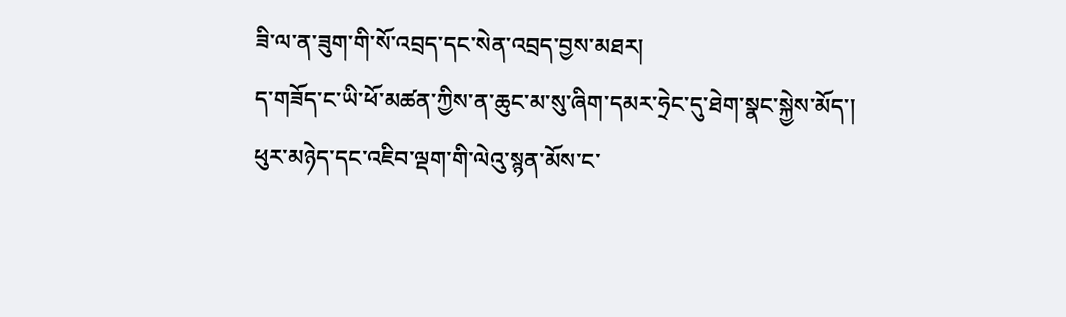ཟི་ལ་ན་ཟུག་གི་སོ་འབྲད་དང་སེན་འབྲད་བྱས་མཐར།
ད་གཟོད་ང་ཡི་ཕོ་མཚན་ཀྱིས་ན་ཆུང་མ་སུ་ཞིག་དམར་ཧྲེང་དུ་ཐེག་སྣང་སྐྱེས་མོད་།
ཕུར་མཉེད་དང་འཇིབ་ལྡག་གི་ལེའུ་སྙན་མོས་ང་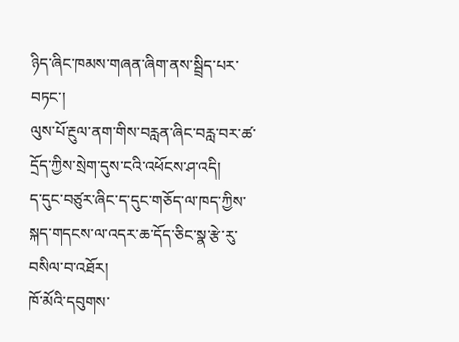ཉིད་ཞིང་ཁམས་གཞན་ཞིག་ནས་སྦྲིད་པར་བཏང་།
ལུས་པོ་རྔུལ་ནག་གིས་བརླན་ཞིང་བརླ་བར་ཚ་དྲོད་ཀྱིས་སྲེག་དུས་ངའི་འཕོངས་ཤ་འདི།
ད་དུང་བཙུར་ཞིང་ད་དུང་གཅོད་ལ་ཁད་ཀྱིས་སྐད་གདངས་ལ་འདར་ཆ་དོད་ཅིང་སྣ་རྩེ་རུ་བསིལ་བ་འཐོར།
ཁོ་མོའི་དབུགས་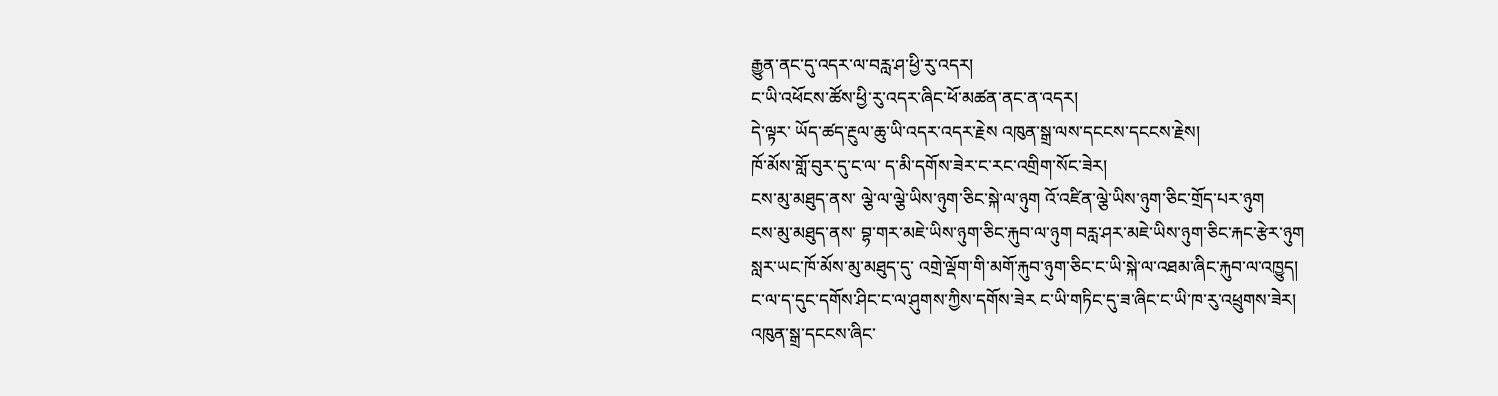རྒྱུན་ནང་དུ་འདར་ལ་བརླ་ཤ་ཕྱི་རུ་འདར།
ང་ཡི་འཕོངས་ཚོས་ཕྱི་རུ་འདར་ཞིང་ཕོ་མཚན་ནང་ན་འདར།
དེ་ལྟར་ ཡོད་ཚད་རྔུལ་ཆུ་ཡི་འདར་འདར་རྗེས འཁུན་སྒྲ་ལས་དངངས་དངངས་རྗེས།
ཁོ་མོས་གློ་བུར་དུ་ང་ལ་ ད་མི་དགོས་ཟེར་ང་རང་འགྲིག་སོང་ཟེར།
ངས་མུ་མཐུད་ནས་ ལྕེ་ལ་ལྕེ་ཡིས་ཉུག་ཅིང་སྐེ་ལ་ཉུག འོ་འཛིན་ལྕེ་ཡིས་ཉུག་ཅིང་གྲོད་པར་ཉུག
ངས་མུ་མཐུད་ནས་ བྷ་གར་མཇེ་ཡིས་ཉུག་ཅིང་རྐུབ་ལ་ཉུག བརླ་ཤར་མཇེ་ཡིས་ཉུག་ཅིང་རྐང་རྩེར་ཉུག
སླར་ཡང་ཁོ་མོས་མུ་མཐུད་དུ་ འགྲེ་ལྡོག་གི་མགོ་རྐུབ་ཉུག་ཅིང་ང་ཡི་སྐེ་ལ་འཐམ་ཞིང་རྐུབ་ལ་འཁྱུད།
ང་ལ་ད་དུང་དགོས་ཤིང་ང་ལ་ཤུགས་ཀྱིས་དགོས་ཟེར ང་ཡི་གཏིང་དུ་ཟ་ཞིང་ང་ཡི་ཁ་རུ་འཕྲུགས་ཟེར།
འཁུན་སྒྲ་དངངས་ཞིང་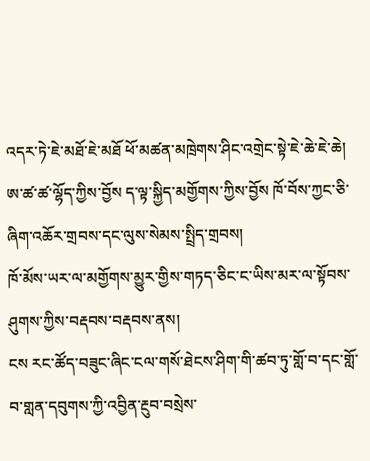འདར་ཏེ་ཇེ་མཐོ་ཇེ་མཐོ ཕོ་མཚན་མཁྲེགས་ཤིང་འགྲེང་སྟེ་ཇེ་ཆེ་ཇེ་ཆེ།
ཨ་ཚ་ཚ་ལྷོད་ཀྱིས་བྱོས ད་ལྟ་སྐྱིད་མགྱོགས་ཀྱིས་བྱོས ཁོ་བོས་ཀྱང་ཅི་ཞིག་འཆོར་གྲབས་དང་ལུས་སེམས་སྤྲིད་གྲབས།
ཁོ་མོས་ཡར་ལ་མགྱོགས་མྱུར་གྱིས་གཏད་ཅིང་ང་ཡིས་མར་ལ་སྟོབས་ཤུགས་ཀྱིས་བརྡབས་བརྡབས་ནས།
ངས རང་ཚོད་བཟུང་ཞིང་ངལ་གསོ་ཐེངས་ཤིག་གི་ཚབ་ཏུ་གློ་བ་དང་གློ་བ་གླན་དབུགས་ཀྱི་འབྱིན་རྔུབ་བསྲེས་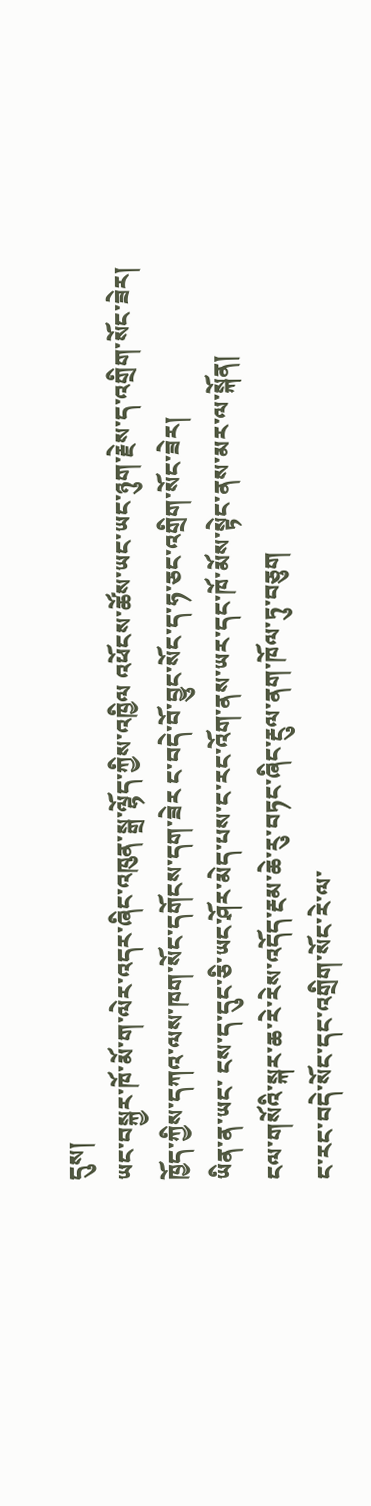དུས།
ཡང་བསྐྱར་ཁོ་མོ་ག་ལེར་འདར་ཞིང་འཁུན་སྒྲ་ལྷོད་ཀྱིས་འཁྱིལ འཕོངས་ཚོས་ཡང་ཡང་ཉུག་རྗེས་ད་འགྲིག་སོང་ཟེར།
ཁྱོད་ཀྱིས་དཀའ་ལས་ཁག་སོང་དགོངས་དག་ཟེར ང་བདེ་བོ་བྱུང་སོང་ད་ཧ་ཅང་འགྲིག་སོང་ཟེར།
ཡིན་ན་ཡང་ ངས་ད་དུང་ཅི་ཡང་ཤོར་མེད་པས་ང་རང་འོག་ནས་ཡར་དང་ཁོ་མོས་སྟེང་ནས་མར་ལ་སྐོན།
ངལ་གསོའི་སྐར་ཆ་རེ་རེས་འདོད་རྔམ་ཆེ་རུ་བཏང་ཞིང་རྔུལ་ནག་ཁོལ་ཏུ་བཅུག
ང་རང་བདེ་སོང་དང་འགྲིག་སོང་རེ་ལ་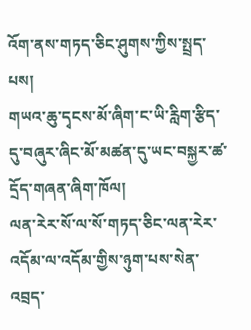འོག་ནས་གཏད་ཅིང་ཤུགས་ཀྱིས་སྤྲད་པས།
གཡའ་ཆུ་དྭངས་མོ་ཞིག་ང་ཡི་རླིག་རྩིད་དུ་བཞུར་ཞིང་མོ་མཚན་དུ་ཡང་བསྐྱར་ཚ་དྲོད་གཞན་ཞིག་ཁོལ།
ལན་རེར་སོ་ལ་སོ་གཏད་ཅིང་ལན་རེར་འདོམ་ལ་འདོམ་གྱིས་ཉུག་པས་སེན་འབྲད་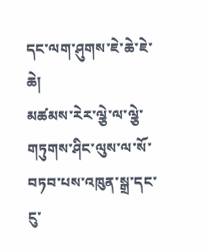དང་ལག་ཤུགས་ཇེ་ཆེ་ཇེ་ཆེ།
མཚམས་རེར་ལྕེ་ལ་ལྕེ་གཏུགས་ཤིང་ལུས་ལ་སོ་བཏབ་པས་འཁུན་སྒྲ་དང་ངུ་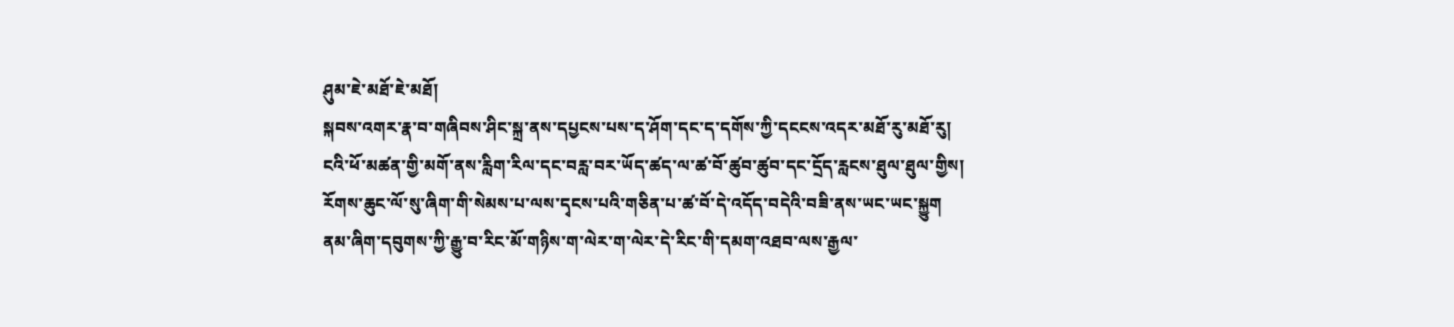ཤུམ་ཇེ་མཐོ་ཇེ་མཐོ།
སྐབས་འགར་རྣ་བ་གཞིབས་ཤིང་སྐྲ་ནས་དཔྱངས་པས་ད་ཤོག་དང་ད་དགོས་ཀྱི་དངངས་འདར་མཐོ་རུ་མཐོ་རུ།
ངའི་ཕོ་མཚན་གྱི་མགོ་ནས་རླིག་རིལ་དང་བརླ་བར་ཡོད་ཚད་ལ་ཚ་བོ་ཚུབ་ཚུབ་དང་དྲོད་རླངས་ཐུལ་ཐུལ་གྱིས།
རོགས་ཆུང་ལོ་སུ་ཞིག་གི་སེམས་པ་ལས་དྭངས་པའི་གཅིན་པ་ཚ་བོ་དེ་འདོད་བདེའི་བཟི་ནས་ཡང་ཡང་སྐྱུག
ནམ་ཞིག་དབུགས་ཀྱི་རྒྱུ་བ་རིང་མོ་གཉིས་ག་ལེར་ག་ལེར་དེ་རིང་གི་དམག་འཐབ་ལས་རྒྱལ་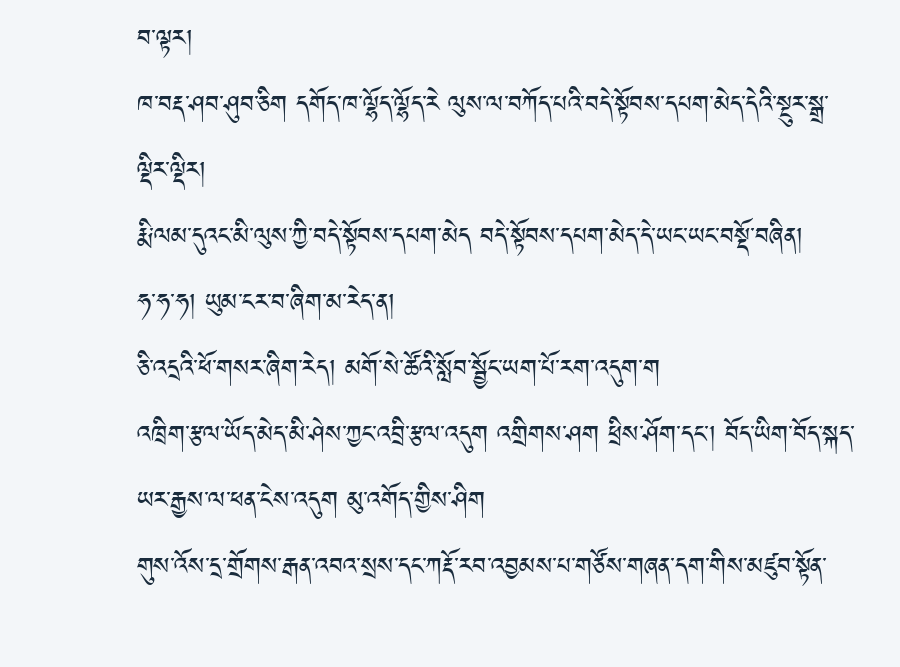བ་ལྟར།
ཁ་བརྡ་ཤབ་ཤུབ་ཅིག དགོད་ཁ་ལྷོད་ལྷོད་རེ ལུས་ལ་བཀོད་པའི་བདེ་སྟོབས་དཔག་མེད་དེའི་སྔུར་སྒྲ་ལྡིར་ལྡིར།
རྨི་ལམ་དུའང་མི་ལུས་ཀྱི་བདེ་སྟོབས་དཔག་མེད བདེ་སྟོབས་དཔག་མེད་དེ་ཡང་ཡང་བསྡོ་བཞིན།
ཧ་ཧ་ཧ། ཡུམ་ངར་བ་ཞིག་མ་རེད་ན།
ཅི་འདྲའི་ཕོ་གསར་ཞིག་རེད། མགོ་སེ་ཚོའི་སློབ་སྦྱོང་ཡག་པོ་རག་འདུག་ག
འཁྲིག་རྩལ་ཡོད་མེད་མི་ཤེས་ཀྱང་འབྲི་རྩལ་འདུག འགྲིགས་ཤག ཕྲིས་ཤོག་དང་། བོད་ཡིག་བོད་སྐད་ཡར་རྒྱས་ལ་ཕན་ངེས་འདུག མུ་འགོད་གྱིས་ཤིག
གུས་འོས་དྲ་གྲོགས་རྒན་འབའ་སྲས་དང་ཀརྡོ་རབ་འབྱམས་པ་གཙོས་གཞན་དག་གིས་མཛུབ་སྟོན་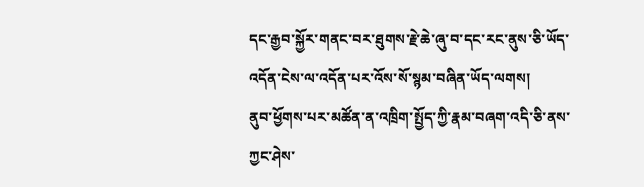དང་རྒྱབ་སྐྱོར་གནང་བར་ཐུགས་རྗེ་ཆེ་ཞུ་བ་དང་རང་ནུས་ཅི་ཡོད་འདོན་ངེས་ལ་འདོན་པར་འོས་སོ་སྙམ་བཞིན་ཡོད་ལགས།
ནུབ་ཕྱོགས་པར་མཚོན་ན་འཁྲིག་སྤྱོད་ཀྱི་རྣམ་བཞག་འདི་ཅི་ནས་ཀྱང་ཤེས་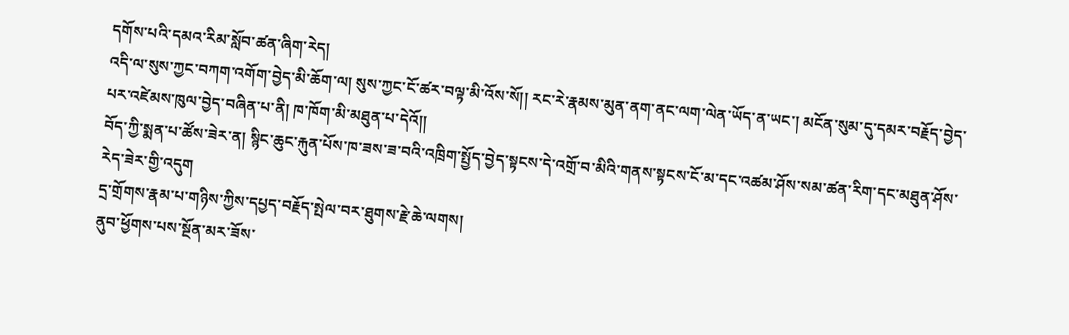དགོས་པའི་དམའ་རིམ་སློབ་ཚན་ཞིག་རེད།
འདི་ལ་སུས་ཀྱང་བཀག་འགོག་བྱེད་མི་ཆོག་ལ། སུས་ཀྱང་ངོ་ཚར་བལྟ་མི་འོས་སོ།། རང་རེ་རྣམས་མུན་ནག་ནང་ལག་ལེན་ཡོད་ན་ཡང་། མངོན་སུམ་དུ་དམར་བརྗོད་བྱེད་པར་འཛེམས་ཁུལ་བྱེད་བཞིན་པ་ནི། ཁ་ཁོག་མི་མཐུན་པ་དེའོ།།
བོད་ཀྱི་སྨན་པ་ཚོས་ཟེར་ན། སྙིང་ཆུང་རྐུན་པོས་ཁ་ཟས་ཟ་བའི་འཁྲིག་སྤྱོད་བྱེད་སྟངས་དེ་འགྲོ་བ་མིའི་གནས་སྟངས་ངོ་མ་དང་འཚམ་ཤོས་སམ་ཚན་རིག་དང་མཐུན་ཤོས་རེད་ཟེར་གྱི་འདུག
དྲ་གྲོགས་རྣམ་པ་གཉིས་ཀྱིས་དཔྱད་བརྗོད་སྤེལ་བར་ཐུགས་རྗེ་ཆེ་ལགས།
ནུབ་ཕྱོགས་པས་སྔོན་མར་ཟོས་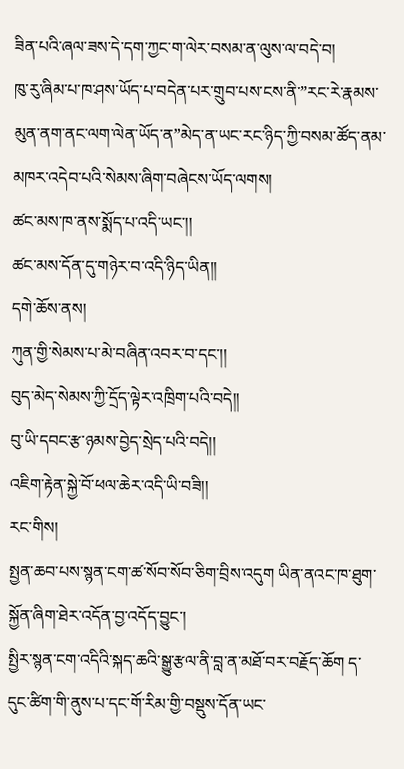ཟིན་པའི་ཞལ་ཟས་དེ་དག་ཀྱང་ག་ལེར་བསམ་ན་ལུས་ལ་བདེ་བ།
ཁུ་རུ་ཞིམ་པ་ཁ་ཤས་ཡོད་པ་བདེན་པར་གྲུབ་པས་ངས་ནི་”རང་རེ་རྣམས་མུན་ནག་ནང་ལག་ལེན་ཡོད་ན”མེད་ན་ཡང་རང་ཉིད་ཀྱི་བསམ་ཚོད་ནམ་མཁར་འདེབ་པའི་སེམས་ཞིག་བཞེངས་ཡོད་ལགས།
ཚང་མས་ཁ་ནས་སྨོད་པ་འདི་ཡང་།།
ཚང་མས་དོན་དུ་གཉེར་བ་འདི་ཉིད་ཡིན།།
དགེ་ཆོས་ནས།
ཀུན་གྱི་སེམས་པ་མེ་བཞིན་འབར་བ་དང་།།
བུད་མེད་སེམས་ཀྱི་དྲོད་ལྟེར་འཁྲིག་པའི་བདེ།།
བུ་ཡི་དབང་རྩ་ཉམས་བྱེད་སྲེད་པའི་བདེ།།
འཇིག་རྟེན་སྐྱེ་བོ་ཕལ་ཆེར་འདི་ཡི་བཟི།།
རང་གིས།
སྤྱན་ཆབ་པས་སྙན་ངག་ཚ་སོབ་སོབ་ཅིག་བྲིས་འདུག ཡིན་ནའང་ཁ་ཐུག་སྐྱོན་ཞིག་ཐེར་འདོན་བྱ་འདོད་བྱུང་།
སྤྱིར་སྙན་ངག་འདིའི་སྐད་ཆའི་སྒྱུ་རྩལ་ནི་བླ་ན་མཐོ་བར་བརྗོད་ཆོག ད་དུང་ཚིག་གི་ནུས་པ་དང་གོ་རིམ་གྱི་བསྡུས་དོན་ཡང་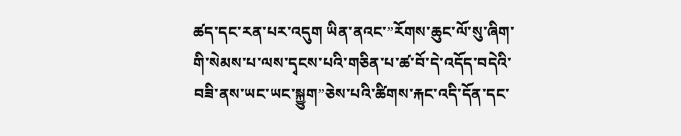ཚད་དང་རན་པར་འདུག ཡིན་ནའང་”རོགས་ཆུང་ལོ་སུ་ཞིག་གི་སེམས་པ་ལས་དྭངས་པའི་གཅིན་པ་ཚ་བོ་དེ་འདོད་བདེའི་བཟི་ནས་ཡང་ཡང་སྐྱུག”ཅེས་པའི་ཚིགས་རྐང་འདི་དོན་དང་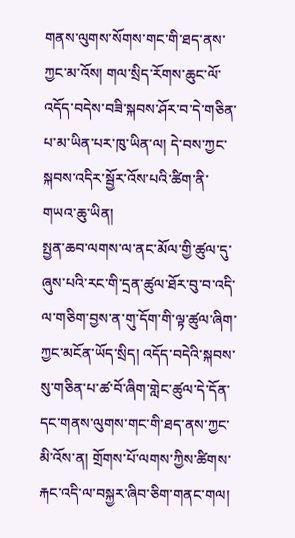གནས་ལུགས་སོགས་གང་གི་ཐད་ནས་ཀྱང་མ་འོས། གལ་སྲིད་རོགས་ཆུང་ལོ་འདོད་བདེས་བཟི་སྐབས་ཤོར་བ་དེ་གཅིན་པ་མ་ཡིན་པར་ཁུ་ཡིན་ལ། དེ་བས་ཀྱང་སྐབས་འདིར་སྦྱོར་འོས་པའི་ཚིག་ནི་གཡའ་ཆུ་ཡིན།
སྤྱན་ཆབ་ལགས་ལ་ནང་མོལ་གྱི་ཚུལ་དུ་ཞུས་པའི་རང་གི་དྲན་ཚུལ་ཐོར་བུ་བ་འདི་ལ་གཅིག་བྱས་ན་གུ་དོག་གི་ལྟ་ཚུལ་ཞིག་ཀྱང་མངོན་ཡོད་སྲིད། འདོད་བདེའི་སྐབས་སུ་གཅིན་པ་ཚ་བོ་ཞིག་གླེང་ཚུལ་དེ་དོན་དང་གནས་ལུགས་གང་གི་ཐད་ནས་ཀྱང་མི་འོས་ན། གྲོགས་པོ་ལགས་ཀྱིས་ཚིགས་རྐང་འདི་ལ་བསྐྱར་ཞིབ་ཅིག་གནང་གལ།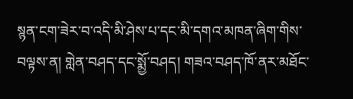སྙན་ངག་ཟེར་བ་འདི་མི་ཤེས་པ་དང་མི་དགའ་མཁན་ཞིག་གིས་བལྟས་ན། གླེན་བཤད་དང་སྨྱོ་བཤད། གཟའ་བཤད་ཁོ་ནར་མཐོང་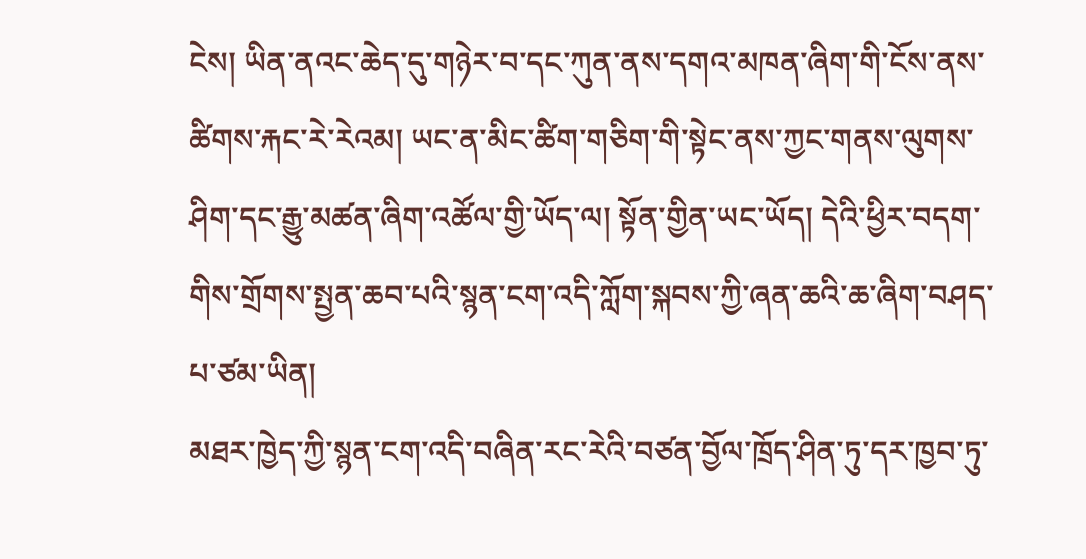ངེས། ཡིན་ནའང་ཆེད་དུ་གཉེར་བ་དང་ཀུན་ནས་དགའ་མཁན་ཞིག་གི་ངོས་ནས་ཚིགས་རྐང་རེ་རེའམ། ཡང་ན་མིང་ཚིག་གཅིག་གི་སྟེང་ནས་ཀྱང་གནས་ལུགས་ཤིག་དང་རྒྱུ་མཚན་ཞིག་འཚོལ་གྱི་ཡོད་ལ། སྟོན་གྱིན་ཡང་ཡོད། དེའི་ཕྱིར་བདག་གིས་གྲོགས་སྤྱན་ཆབ་པའི་སྙན་ངག་འདི་ཀློག་སྐབས་ཀྱི་ཞན་ཆའི་ཆ་ཞིག་བཤད་པ་ཙམ་ཡིན།
མཐར་ཁྱེད་ཀྱི་སྙན་ངག་འདི་བཞིན་རང་རེའི་བཙན་བྱོལ་ཁྲོད་ཤིན་ཏུ་དར་ཁྱབ་ཏུ་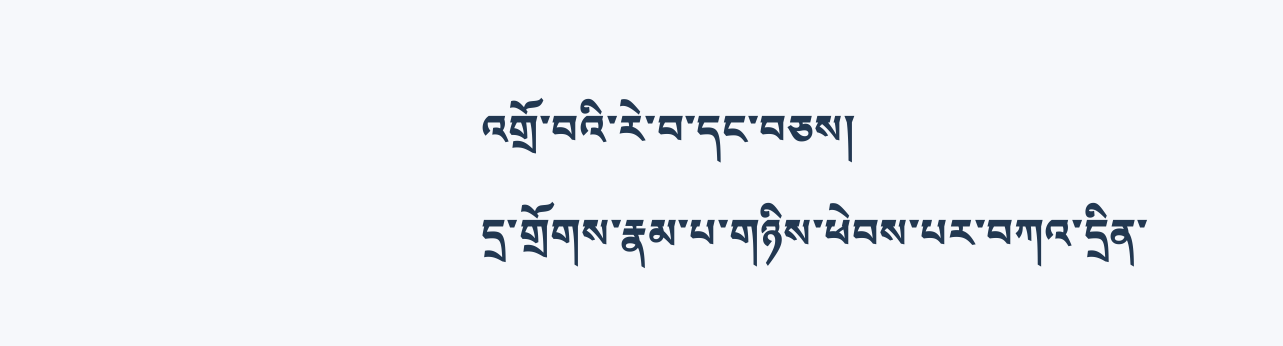འགྲོ་བའི་རེ་བ་དང་བཅས།
དྲ་གྲོགས་རྣམ་པ་གཉིས་ཕེབས་པར་བཀའ་དྲིན་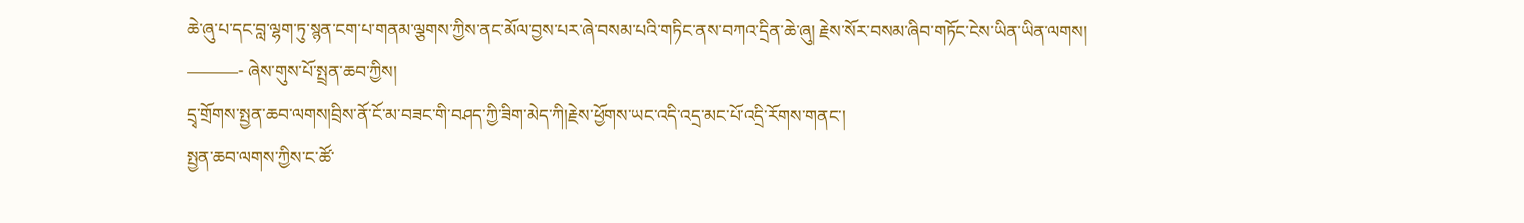ཆེ་ཞུ་པ་དང་བླ་ལྷག་ཏུ་སྙན་ངག་པ་གནམ་ལྕགས་ཀྱིས་ནང་མོལ་བྱས་པར་ཞེ་བསམ་པའི་གཏིང་ནས་བཀའ་དྲིན་ཆེ་ཞུ། རྗེས་སོར་བསམ་ཞིབ་གཏོང་ངེས་ཡིན་ཡིན་ལགས།
———- ཞེས་གུས་པོ་སྤྲན་ཆབ་ཀྱིས།
དྲྭ་གྲོགས་སྤྱན་ཆབ་ལགས།བྲིས་ནོ་ངོ་མ་བཟང་གི་བཤད་ཀྱི་ཟིག་མེད་ཀི།རྗེས་ཕྱོགས་ཡང་འདི་འདྲ་མང་པོ་འདྲི་རོགས་གནང་།
སྤྱན་ཆབ་ལགས་ཀྱིས་ང་ཚོ་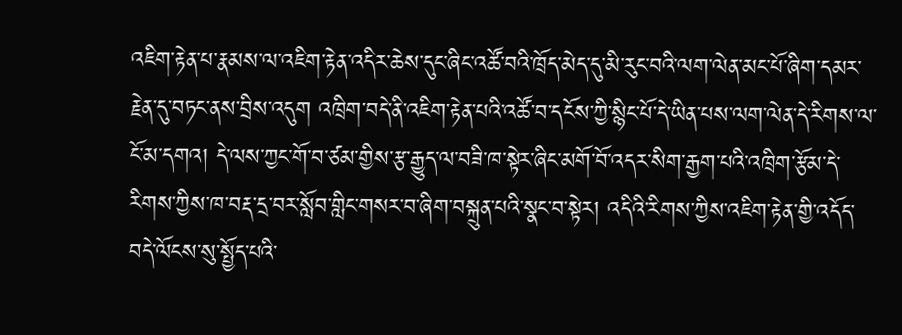འཇིག་རྟེན་པ་རྣམས་ལ་འཇིག་རྟེན་འདིར་ཆེས་དུང་ཞིང་འཚོ་བའི་ཁྲོད་མེད་དུ་མི་རུང་བའི་ལག་ལེན་མང་པོ་ཞིག་དམར་རྗེན་དུ་བཏང་ནས་བྲིས་འདུག འཁྲིག་བདེ་ནི་འཇིག་རྟེན་པའི་འཚོ་བ་དངོས་ཀྱི་སྙིང་པོ་དེ་ཡིན་པས་ལག་ལེན་དེ་རིགས་ལ་ངོ་མ་དགའ། དེ་ལས་ཀྱང་གོ་བ་ཙམ་གྱིས་རྩ་རྒྱུད་ལ་བཟི་ཁ་སྟེར་ཞིང་མགོ་བོ་འདར་སིག་རྒྱག་པའི་འཁྲིག་རྩོམ་དེ་རིགས་ཀྱིས་ཁ་བརྡ་དྲ་བར་སློབ་གླིང་གསར་བ་ཞིག་བསྐྲུན་པའི་སྣང་བ་སྟེར། འདིའི་རིགས་ཀྱིས་འཇིག་རྟེན་གྱི་འདོད་བདེ་ལོངས་སུ་སྤྱོད་པའི་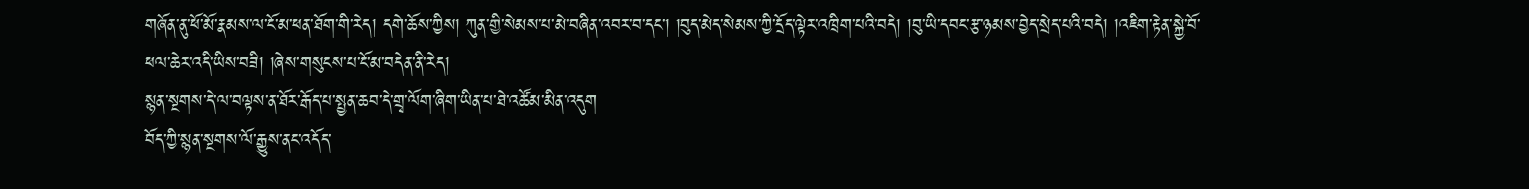གཞོན་ནུ་ཕོ་མོ་རྣམས་ལ་ངོ་མ་ཕན་ཐོག་གི་རེད། དགེ་ཆོས་ཀྱིས། ཀུན་གྱི་སེམས་པ་མེ་བཞིན་འབར་བ་དང་། །བུད་མེད་སེམས་ཀྱི་དྲོད་ལྟེར་འཁྲིག་པའི་བདེ། །བུ་ཡི་དབང་རྩ་ཉམས་བྱེད་སྲེད་པའི་བདེ། །འཇིག་རྟེན་སྐྱེ་བོ་ཕལ་ཆེར་འདི་ཡིས་བཟི། །ཞེས་གསུངས་པ་ངོ་མ་བདེན་ནི་རེད།
སྙན་སྔགས་དེ་ལ་བལྟས་ན་ཐོར་རྒོད་པ་སྤྱན་ཆབ་དེ་གྲྭ་ལོག་ཞིག་ཡིན་པ་ཐེ་འཚོམ་མིན་འདུག
བོད་ཀྱི་སྙན་སྔགས་ལོ་རྒྱུས་ནང་འདོད་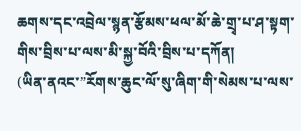ཆགས་དང་འབྲེལ་སྙན་རྩོམས་ཕལ་མོ་ཆེ་གྲྭ་པ་ཤ་སྟག་གིས་བྲིས་པ་ལས་མི་སྐྱ་བོའི་བྲིས་པ་དཀོན།
(ཡིན་ནའང་”རོགས་ཆུང་ལོ་སུ་ཞིག་གི་སེམས་པ་ལས་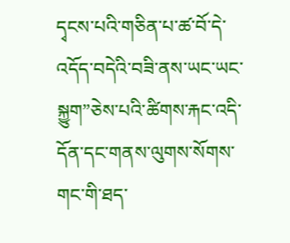དྭངས་པའི་གཅིན་པ་ཚ་བོ་དེ་འདོད་བདེའི་བཟི་ནས་ཡང་ཡང་སྐྱུག”ཅེས་པའི་ཚིགས་རྐང་འདི་དོན་དང་གནས་ལུགས་སོགས་གང་གི་ཐད་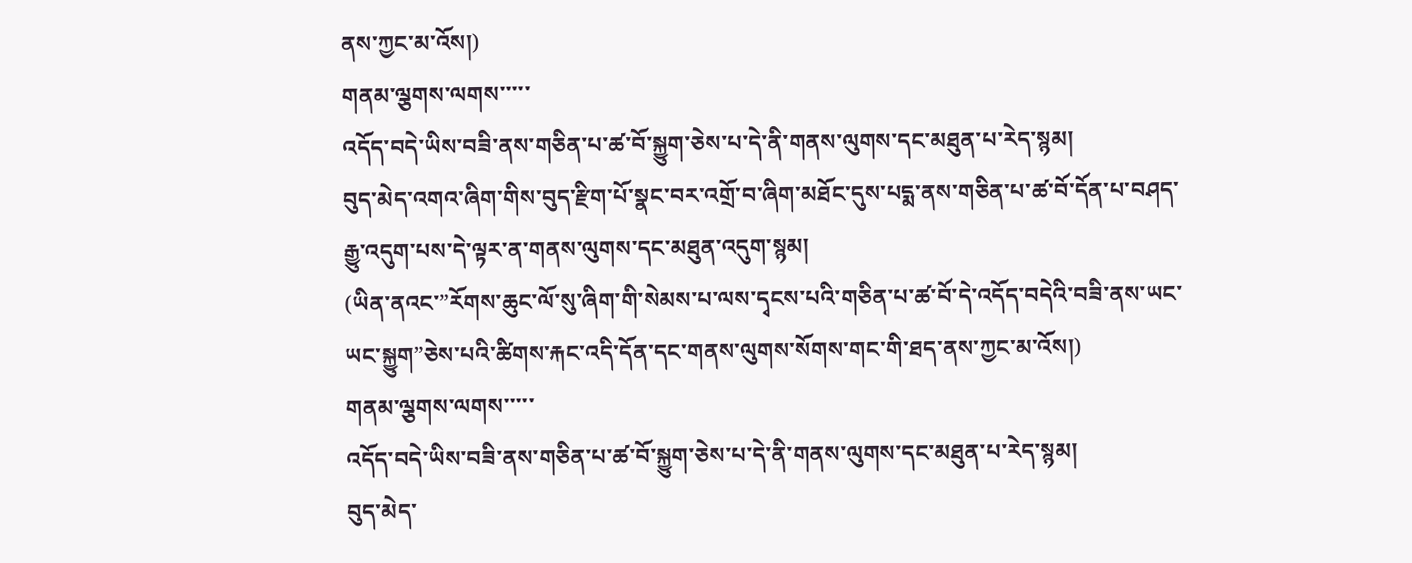ནས་ཀྱང་མ་འོས།)
གནམ་ལྕགས་ལགས་་་་་
འདོད་བདེ་ཡིས་བཟི་ནས་གཅིན་པ་ཚ་བོ་སྐྱུག་ཅེས་པ་དེ་ནི་གནས་ལུགས་དང་མཐུན་པ་རེད་སྙམ།
བུད་མེད་འགའ་ཞིག་གིས་བུད་རྫིག་པོ་སྣང་བར་འགྲོ་བ་ཞིག་མཐོང་དུས་པདྨ་ནས་གཅིན་པ་ཚ་བོ་དོན་པ་བཤད་རྒྱུ་འདུག་པས་དེ་ལྟར་ན་གནས་ལུགས་དང་མཐུན་འདུག་སྙམ།
(ཡིན་ནའང་”རོགས་ཆུང་ལོ་སུ་ཞིག་གི་སེམས་པ་ལས་དྭངས་པའི་གཅིན་པ་ཚ་བོ་དེ་འདོད་བདེའི་བཟི་ནས་ཡང་ཡང་སྐྱུག”ཅེས་པའི་ཚིགས་རྐང་འདི་དོན་དང་གནས་ལུགས་སོགས་གང་གི་ཐད་ནས་ཀྱང་མ་འོས།)
གནམ་ལྕགས་ལགས་་་་་
འདོད་བདེ་ཡིས་བཟི་ནས་གཅིན་པ་ཚ་བོ་སྐྱུག་ཅེས་པ་དེ་ནི་གནས་ལུགས་དང་མཐུན་པ་རེད་སྙམ།
བུད་མེད་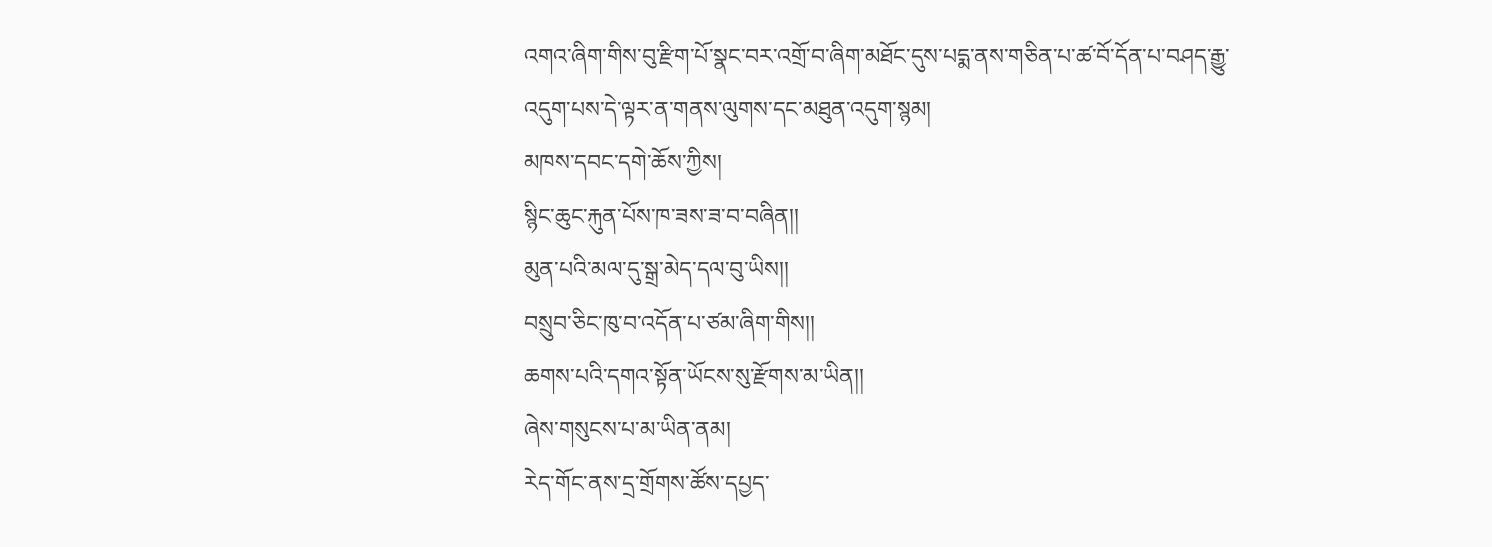འགའ་ཞིག་གིས་བུ་རྫིག་པོ་སྣང་བར་འགྲོ་བ་ཞིག་མཐོང་དུས་པདྨ་ནས་གཅིན་པ་ཚ་བོ་དོན་པ་བཤད་རྒྱུ་འདུག་པས་དེ་ལྟར་ན་གནས་ལུགས་དང་མཐུན་འདུག་སྙམ།
མཁས་དབང་དགེ་ཆོས་ཀྱིས།
སྙིང་ཆུང་རྐུན་པོས་ཁ་ཟས་ཟ་བ་བཞིན།།
མུན་པའི་མལ་དུ་སྒྲ་མེད་དལ་བུ་ཡིས།།
བསྲུབ་ཅིང་ཁུ་བ་འདོན་པ་ཙམ་ཞིག་གིས།།
ཆགས་པའི་དགའ་སྟོན་ཡོངས་སུ་རྫོགས་མ་ཡིན།།
ཞེས་གསུངས་པ་མ་ཡིན་ནམ།
རེད་གོང་ནས་དྲ་གྲོགས་ཚོས་དཔྱད་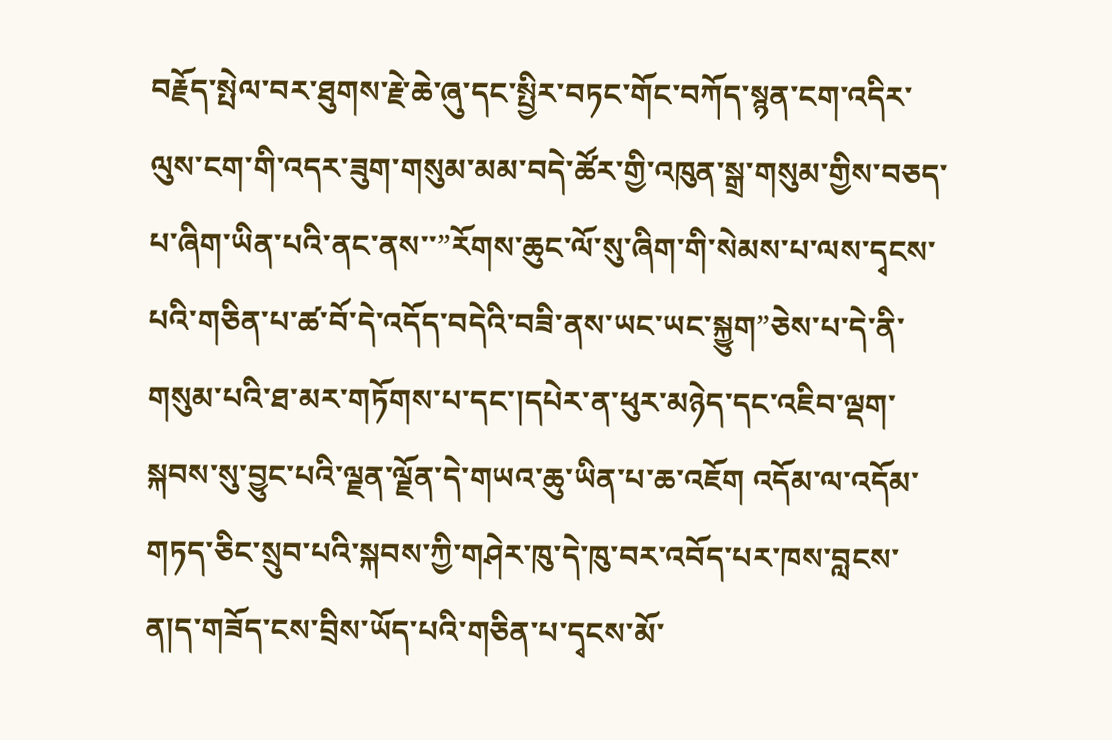བརྗོད་སྤེལ་བར་ཐུགས་རྗེ་ཆེ་ཞུ་དང་སྤྱིར་བཏང་གོང་བཀོད་སྙན་ངག་འདིར་ལུས་ངག་གི་འདར་ཟུག་གསུམ་མམ་བདེ་ཚོར་གྱི་འཁུན་སྒྲ་གསུམ་གྱིས་བཅད་པ་ཞིག་ཡིན་པའི་ནང་ནས་་”རོགས་ཆུང་ལོ་སུ་ཞིག་གི་སེམས་པ་ལས་དྭངས་པའི་གཅིན་པ་ཚ་བོ་དེ་འདོད་བདེའི་བཟི་ནས་ཡང་ཡང་སྐྱུག”ཅེས་པ་དེ་ནི་གསུམ་པའི་ཐ་མར་གཏོགས་པ་དང་།དཔེར་ན་ཕུར་མཉེད་དང་འཇིབ་ལྡག་སྐབས་སུ་བྱུང་པའི་ལྗན་ལྗོན་དེ་གཡའ་ཆུ་ཡིན་པ་ཆ་འཇོག འདོམ་ལ་འདོམ་གཏད་ཅིང་སྲུབ་པའི་སྐབས་ཀྱི་གཤེར་ཁུ་དེ་ཁུ་བར་འབོད་པར་ཁས་བླངས་ན།ད་གཟོད་ངས་བྲིས་ཡོད་པའི་གཅིན་པ་དྭངས་མོ་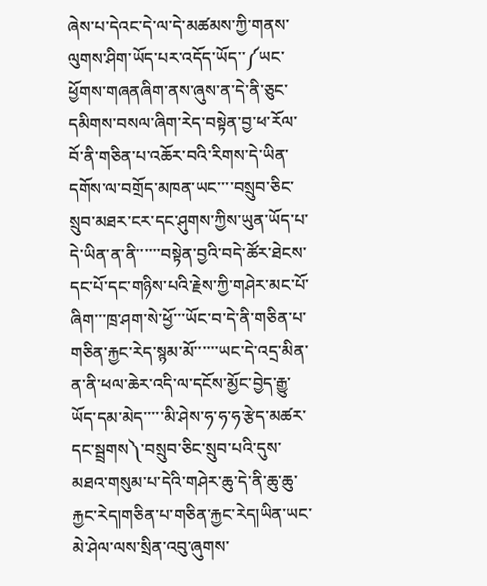ཞེས་པ་དེའང་དེ་ལ་དེ་མཚམས་ཀྱི་གནས་ལུགས་ཤིག་ཡོད་པར་འདོད་ཡོད་་༼ཡང་ཕྱོགས་གཞནཞིག་ནས་ཞུས་ན་དེ་ནི་ཅུང་དམིགས་བསལ་ཞིག་རེད་བསྟེན་བྱ་ཕ་རོལ་བོ་ནི་གཅིན་པ་འཆོར་བའི་རིགས་དེ་ཡིན་དགོས་ལ་བགྲོད་མཁན་ཡང་་་་བསྲུབ་ཅིང་སྲུབ་མཐར་ངར་དང་ཤུགས་ཀྱིས་ཡུན་ཡོད་པ་དེ་ཡིན་ན་ནི་་་་་་བསྟེན་བྱའི་བདེ་ཚོར་ཐེངས་དང་པོ་དང་གཉིས་པའི་རྗེས་ཀྱི་གཤེར་མང་པོ་ཞིག་་་ཁྲ་ཤག་སེ་ཕྱོ་་་ཡོང་བ་དེ་ནི་གཅིན་པ་གཅིན་རྐྱང་རེད་སྙམ་མོ་་་་་་ཡང་དེ་འདྲ་མིན་ན་ནི་ཕལ་ཆེར་འདི་ལ་དངོས་མྱོང་བྱེད་རྒྱུ་ཡོད་དམ་མེད་་་་་མི་ཤེས་ཧ་ཧ་ཧ་རྩེད་མཚར་དང་སྦྲགས༽་བསྲུབ་ཅིང་སྲུབ་པའི་དུས་མཐའ་གསུམ་པ་དེའི་གཤེར་ཆུ་དེ་ནི་ཆུ་ཆུ་རྐྱང་རེད།གཅིན་པ་གཅིན་རྐྱང་རེད།ཡིན་ཡང་མེ་ཤེལ་ལས་སྲིན་འབུ་ཞུགས་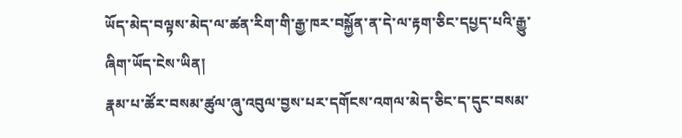ཡོད་མེད་བལྟས་མེད་ལ་ཚན་རིག་གི་རྒྱ་ཁར་བསྐྱོན་ན་དེ་ལ་རྟག་ཅིང་དཔྱད་པའི་རྒྱུ་ཞིག་ཡོད་ངེས་ཡིན།
རྣམ་པ་ཚོར་བསམ་ཚུལ་ཞུ་འབུལ་བྱས་པར་དགོངས་འགལ་མེད་ཅིང་ད་དུང་བསམ་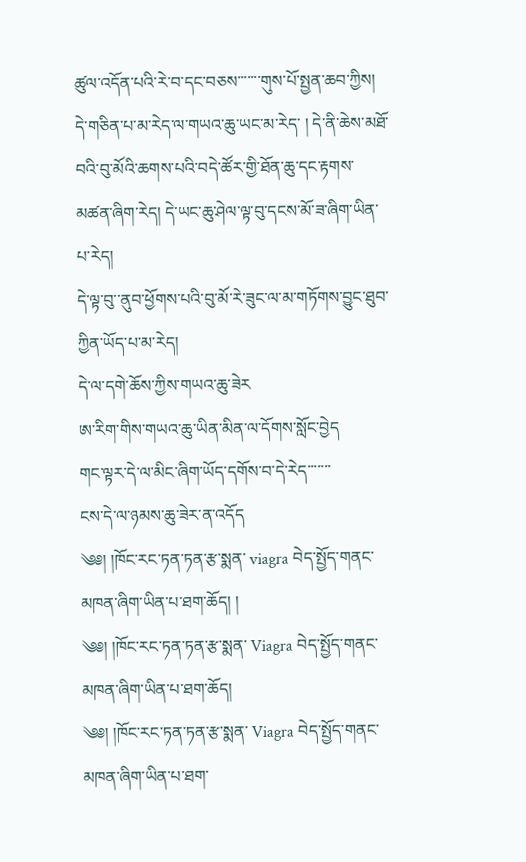ཚུལ་འདོན་པའི་རེ་བ་དང་བཅས་་་་་་་གུས་པོ་སྤྱན་ཆབ་ཀྱིས།
དེ་གཅིན་པ་མ་རེད་ལ་གཡའ་ཆུ་ཡང་མ་རེད་ ། དེ་ནི་ཆེས་མཐོ་བའི་བུ་མོའི་ཆགས་པའི་བདེ་ཚོར་གྱི་ཐོན་ཆུ་དང་རྟགས་མཚན་ཞིག་རེད། དེ་ཡང་ཆུ་ཤེལ་ལྟ་བུ་དངས་མོ་ཟ་ཞིག་ཡིན་པ་རེད།
དེ་ལྟ་བུ་་ནུབ་ཕྱོགས་པའི་བུ་མོ་རེ་ཟུང་ལ་མ་གཏོགས་བྱུང་ཐུབ་ཀྱིན་ཡོད་པ་མ་རེད།
དེ་ལ་དགེ་ཆོས་ཀྱིས་གཡའ་ཆུ་ཟེར
ཨ་རིག་གིས་གཡའ་ཆུ་ཡིན་མིན་ལ་དོགས་སློང་བྱེད
གང་ལྟར་དེ་ལ་མིང་ཞིག་ཡོད་དགོས་བ་དེ་རེད་་་་་་་
ངས་དེ་ལ་ཉམས་ཆུ་ཟེར་ན་འདོད
༄༅། །ཁོང་རང་ཏན་ཏན་རྩ་སྨན་ viagra བེད་སྤྱོད་གནང་མཁན་ཞིག་ཡིན་པ་ཐག་ཆོད། །
༄༅། །ཁོང་རང་ཏན་ཏན་རྩ་སྨན་ Viagra བེད་སྤྱོད་གནང་མཁན་ཞིག་ཡིན་པ་ཐག་ཆོད།
༄༅། །ཁོང་རང་ཏན་ཏན་རྩ་སྨན་ Viagra བེད་སྤྱོད་གནང་མཁན་ཞིག་ཡིན་པ་ཐག་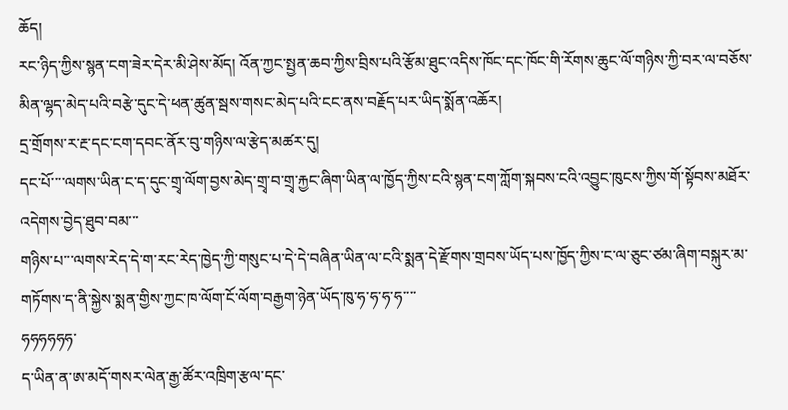ཆོད།
རང་ཉིད་ཀྱིས་སྙན་ངག་ཟེར་དེར་མི་ཤེས་མོད། འོན་ཀྱང་སྤྱན་ཆབ་ཀྱིས་བྲིས་པའི་རྩོམ་ཐུང་འདིས་ཁོང་དང་ཁོང་གི་རོགས་ཆུང་ལོ་གཉིས་ཀྱི་བར་ལ་བཅོས་མིན་ལྷད་མེད་པའི་བརྩེ་དུང་དེ་ཕན་ཚུན་སྦས་གསང་མེད་པའི་ངང་ནས་བརྗོད་པར་ཡིད་སྨོན་འཆོར།
དྲ་གྲོགས་ར་རྔ་དང་ངག་དབང་ནོར་བུ་གཉིས་ལ་རྩེད་མཚར་དུ།
དང་པོ་་་་ལགས་ཡིན་ང་ད་དུང་གྲྭ་ལོག་བྱས་མེད་གྲྭ་བ་གྲྭ་རྐྱང་ཞིག་ཡིན་ལ་ཁྱོད་ཀྱིས་ངའི་སྙན་ངག་ཀློག་སྐབས་ངའི་འབྱུང་ཁུངས་ཀྱིས་གོ་སྟོབས་མཐོར་འདེགས་བྱེད་ཐུབ་བམ་་་
གཉིས་པ་་་ལགས་རེད་དེ་ག་རང་རེད་ཁྱེད་ཀྱི་གསུང་པ་དེ་དེ་བཞིན་ཡིན་ལ་ངའི་སྨན་དེ་རྫོགས་གྲབས་ཡོད་པས་ཁྱོད་ཀྱིས་ང་ལ་ཅུང་ཙམ་ཞིག་བསྐུར་མ་གཏོགས་ད་ནི་སྐྱེས་སྨན་གྱིས་ཀྱང་ཁ་ལོག་ངོ་ལོག་བརྒྱག་ཉེན་ཡོད་ཁུ་ཧ་ཧ་ཧ་ཧ་་་་
ཧཧཧཧཧཧ་
ད་ཡིན་ན་ཨ་མདོ་གསར་ལེན་རྒྱ་ཚོར་འཁྲིག་རྩལ་དང་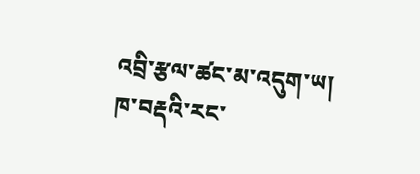འབྲི་རྩལ་ཚང་མ་འདུག་ཡ།
ཁ་བརྡའི་རང་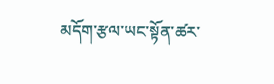མདོག་རྩལ་ཡང་སྟོན་ཚར་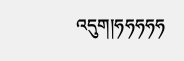འདུག།ཧཧཧཧཧ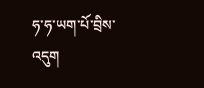ཧ་ཧ་ཡག་པོ་བྲིས་འདུག